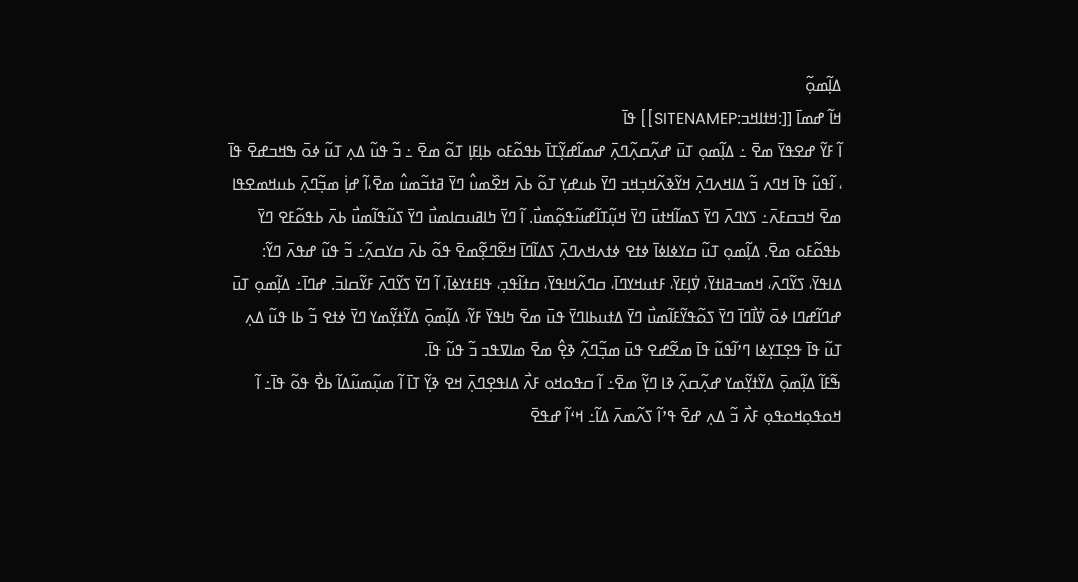ߡߊ߲߬ߘߋ߲߬
ߞߊ߬ ߝߘߊ߫ [[:ߞߙߊߞߏ:SITENAMEP]] ߟߊ߫
ߊ߬ ߓߌ߬ ߝߐߟߌ߫ ߘߐ߫ ߸ ߡߊ߲߬ߘߋ߲ ߠߎ߫ ߝߍ߲߬ߛߍ߲߬ߣߍ߲߫ ߝߘߊ߬ߝߌ߲߬ߠߊ߫ ߕߟߋ߬ߓߋ ߕߊ߲ߓߊ߲ ߠߋ߬ ߘߐ߫ ߸ ߏ߬ ߟߎ߬ ߡߍ߲ ߠߎ߬ ߦߋ߫ ߒߞߏߝߐ߫ ߟߊ߫ ، ߊ߬ߟߎ߬ ߟߊ߫ ߞߣߍ ߏ߬ ߡߊߞߍߣߍ߲߫ ߞߌ߬ߢߍ߬ߞߏ߲ߞߏ ߣߌ߫ ߕߎߝߌ߲ ߠߋ߬ ߕߍ߫ ߞߐ߰ߘߎ߮ ߣߌ߫ ߥߙߏ߬ߘߎ߮ ߘߐ߫،ߊ߬ ߝߊ߲߭ ߘߏ߲߬ߣߍ߲߫ ߕߎߞߘߐߟߊ ߘߐ߫ ߞߏߛߓߍ߫߸ ߖߌߣߍ߫ ߣߌ߫ ߖߘߊ߬ߞߙߎ߫ ߣߌ߫ ߞߎ߲߬ߠߊ߬ߝߎ߬ߟߋ߲߬ߘߎ߯. ߊ߬ ߣߌ߫ ߤߊߥߎߛߊߘߎ߯ ߣߌ߫ ߖߎ߬ߟߊ߬ߘߎ߯ ߕߍ߫ ߕߟߋ߬ߓߐ ߣߌ߫ ߕߟߋ߬ߓߋ ߘߐ߫. ߡߊ߲߬ߘߋ߲ ߠߎ߬ ߛߌߦߊߦߊ߫ ߦߙߐ ߦߙߍߞߍߣߍ߲߫ ߖߡߊ߬ߣߊ߫ ߞߐ߬ߣߐ߲߬ߘߐ߫ ߟߋ߬ ߕߍ߫ ߛߌߛߍ߲߬߸ ߏ߬ ߟߎ߬ ߝߟߍ߫ ߣߌ߬:
ߡߊߟߌ߫، ߖߌ߬ߣߍ߫، ߞߘߏߥߊߙߌ߫، ߜ߭ߊ߲ߓߌ߫، ߓߙߎߞߌߣߊ߫، ߛߣߍ߬ߞߊߟߌ߫، ߛߙߊ߬ߟߏ߲، ߟߊߓߙߌߦߊ߫، ߊ߬ ߣߌ߫ ߖߌ߬ߣߍ߫ ߓߌ߬ߛߊߏ߫. ߝߣߊ߫߸ ߡߊ߲߬ߘߋ߲ ߠߎ߫ ߝߣߊ߬ߝߣߊ ߦߋ߫ ߜ߭ߊ߯ߣߊ߫ ߣߌ߫ ߖߋ߬ߟߌ߬ߓߊ߬ߘߎ߯ ߣߌ߫ ߡߙߎߕߊߣߌ߫ ߟߎ߫ ߘߐ߫ ߤߊߟߌ߫ ߓߌ߬، ߡߊ߲߬ߘߋ߲߫ ߡߌ߬ߙߌ߲߬ߘߌ ߣߌ߫ ߦߙߐ ߏ߬ ߕߊ ߟߎ߬ ߡߍ߲ ߠߎ߬ ߟߊ߫ ߟߐ߲ߠߌ߲ߦߊ ߣߴߊ߬ߟߎ߬ ߟߊ߫ ߘߐ߬ߝߐ ߟߎ߫ ߘߏ߲߬ߣߍ߲߬ ߢߐ߲߮ ߘߐ߫ ߘߊߜߟߏ ߏ߬ ߟߎ߬ ߟߊ߫.
ߒ߬ߓߊ߬ ߡߊ߲߬ߘߋ߲߫ ߡߌ߬ߙߌ߲߬ߘߌ ߝߍ߲߬ߛߍ߲߬ ߢߊ ߣߌ߲߬ ߘߐ߫߸ ߊ߬ ߛߟߋߞߋ ߓߍ߯ ߡߊߟߐ߲ߣߍ߲߫ ߞߐ ߢߌ߲߬ ߠߊ߫ ߊ߬ ߘߎ߲߬ߘߎ߬ߡߊ߬ ߕߐ߯ ߟߋ߬ ߟߊ߫߸ ߊ߬ ߞߋߟߋ߲ߞߋߟߋ߲ ߓߍ߯ ߏ߬ ߡߍ߲ ߝߐ߫ ߟߴߊ߬ ߖߍ߬ߘߍ߫ ߡߊ߬߸ ߞߵߊ߬ ߝߟߐ߫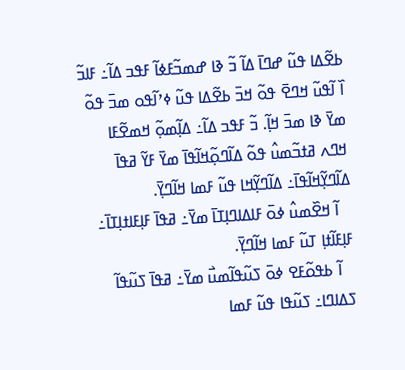ߕߐ߬ߡߊ ߟߎ߬ ߝߣߊ߫ ߡߊ߬ ߏ߬ ߢߊ ߝߘߏ߬ߓߦߊ߬ ߓߟߏ ߡߊ߬߸ ߓߊߏ߬ ߊ߰ ߊ߬ߟߎ߬ ߞߣߐ߫ ߟߋ߬ ߞߏ߫ ߕߐ߬ߡߊ ߟߎ߬ ߦߴߊ߬ߟߋ ߘߏ߫ ߟߋ߬ ߘߌ߫ ߢߊ ߘߏ߫ ߞߊ߲߬. ߏ߬ ߓߟߏ ߡߊ߬߸ ߡߊ߲߬ߘߋ߲߬ ߞߘߐ߬ߓߊ ߞߣߍ ߥߙߏ߬ߘߎ߮ ߟߋ߬ ߡߊ߬ߣߋ߲߬ߞߊ߬ߟߊ߫ ߘߌ߫ ߓߌ߬ ߥߟߊ߫ ߡߊ߬ߣߌ߲߬ߞߊ߬ߟߊ߫߸ ߡߊ߬ߣߌ߲߬ߞߊ ߟߎ߬ ߓߘߊ ߞߊ߬ߣߌ߲߫.
   ߊ߬ ߞߐ߰ߘߎ߮ ߦߋ߫ ߓߊߡߊߣߊ߲ߠߊ߫ ߘߌ߫߸ ߥߟߊ߫ ߓߊ߲ߓߊߙߊ߲ߠߊ߫߸ ߓߊ߲ߓߊ߬ߙߊ߲ ߠߎ߬ ߓߘߊ ߞߊ߬ߣߌ߲߫.
   ߊ߬ ߕߟߋ߬ߓߐ ߦߋ߫ ߖߎ߬ߟߊ߬ߘߎ߯ ߘߌ߫߸ ߥߟߊ߫ ߖߎ߬ߟߊ߬ ߖߡߊߣߊ߸ ߖߎ߬ߟߊ ߟߎ߬ ߓߘߊ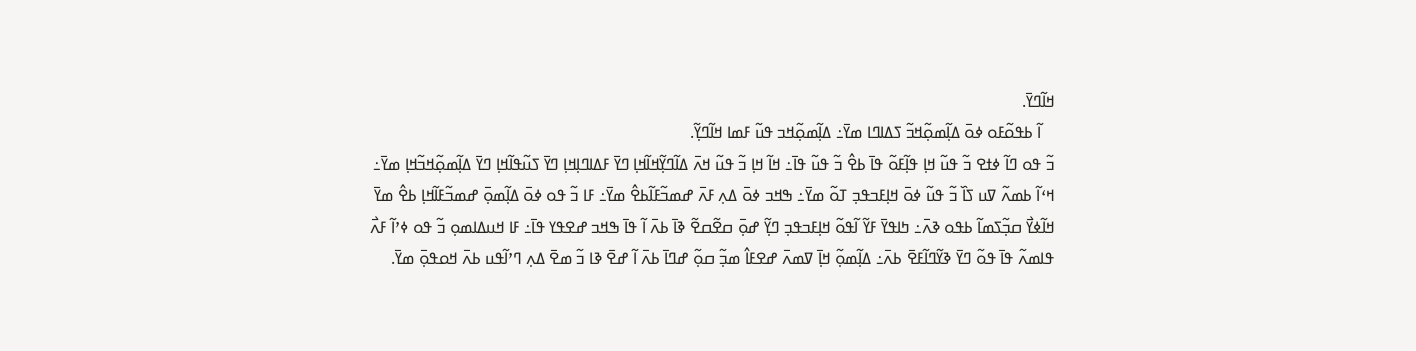ߞߊ߬ߣߌ߫.
   ߊ߬ ߕߟߋ߬ߓߋ ߦߋ߫ ߡߊ߲߬ߘߋ߲߬ߞߏ߬ ߖߡߊߣߊ ߘߌ߫߸ ߡߊ߲߬ߘߋ߲߬ߞߏ ߟߎ߬ ߓߘߊ ߞߊ߬ߣߌ߲߬.
ߏ߬ ߟߋ ߣߊ߬ ߦߙߐ ߏ߬ ߟߎ߬ ߞߊ߲ ߟߊ߲߬ߓߋ߬ ߟߊ߫ ߕߐ߮ ߏ߬ ߟߎ߬ ߟߊ߫߸ ߞߊ߬ ߞߊ߲ ߏ߬ ߟߎ߬ ߞߍ߫ ߡߊ߬ߣߌ߲߬ߞߊ߬ߞߊ߲ ߣߌ߫ ߓߡߊߣߊ߲ߞߊ߲ ߣߌ߫ ߖߎ߬ߟߊ߬ߞߊ߲ ߣߌ߫ ߡߊ߲߬ߘߋ߲߬ߞߏ߬ߞߊ߲ ߘߌ߫߸ ߞߵߊ߬ ߕߘߍ߬ ߜߎ ߖߊ߰ ߏ߬ ߟߎ߬ ߦߋ߫ ߞߊ߲ߓߏߟߏ߲ ߠߋ߬ ߘߌ߫߸ ߒߞߏ ߦߋ߫ ߡߍ߲ ߓߍ߫ ߝߘߏ߬ߓߊ߬ߕߐ߮ ߘߌ߫߸ ߓߊ ߏ߬ ߟߋ ߦߋ߫ ߡߊ߲߬ߘߋ߲߫ ߝߘߏ߬ߓߊ߬ߞߊ߲ ߕߐ߮ ߘߌ߫ ߞߊ߬ߦߌ߯ ߛߏ߲߬ߖߘߊ߬ ߕߟߋ ߢߍ߫߸ ߤߊߟߌ߫ ߓߌ߬ ߊ߬ߟߋ߬ ߞߊ߲ߓߏߟߏ߲ ߣߌ߲߬ ߝߋ߲߫ ߛߐ߬ߛߐ߬ ߢߊ߫ ߕߍ߫ ߊ߬ ߟߊ߫ ߒߞߏ ߝߐߟߌ ߟߊ߫߸ ߓߊ ߞߎߡߊߘߋ߲ ߏ߬ ߟߋ ߦߴߊ߬ ߓߍ߯ ߟߊߘߍ߬ ߟߊ߫ ߟߋ߬ ߣߌ߫ ߢߌ߬ߣߊ߬ߓߐ߫ ߕߍ߫߸ ߡߊ߲߬ߘߋ߲߬ ߞߊ߲߫ ߜߘߍ߫ ߝߐߓߊ߮ ߘߏ߲߬ ߛߋ߲߬ ߝߣߊ߫ ߕߍ߫ ߊ߬ ߝߐ߫ ߢߊ ߏ߬ ߘߐ߫ ߡߍ߲ ߣߴߊ߬ߟߎ ߕߍ߫ ߞߋߟߋ߲߫ ߘߌ߫.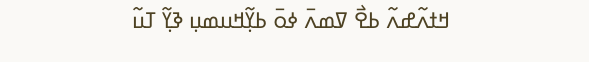ߞߙߍ߬ߝߍ߬ ߕߐ߯ ߜߘߍ߫ ߦߋ߫ ߕߌ߲߬ߞߎߘߎ߲ ߢߌ߲߬ ߠߎ߬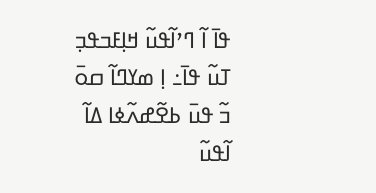ߟߊ߫ ߊ߬ ߣߴߊ߬ߟߎ߬ ߞߊ߲ߓߏߟߏ߲ ߠߎ߬ ߟߊ߫߸ ߊ߲ ߘߌߣߊ߬ ߛߋ߫ ߏ߬ ߟߎ߫ ߕߐ߬ߝߍ߬ߦߊ ߡߊ߬ ߊ߬ߟߎ߬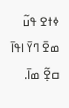ߦߙߐ ߟߎ߬ ߘߐ߫ ߣߌ߫ ߊߟߊ߫ ߛߐ߲߬ ߘߊ߫.